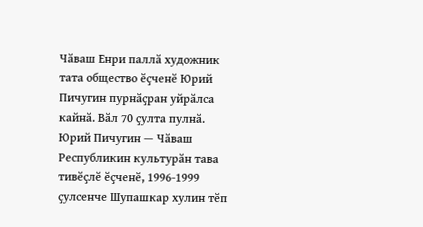Чӑваш Енри паллӑ художник тата общество ӗҫченӗ Юрий Пичугин пурнӑҫран уйрӑлса кайнӑ. Вӑл 70 ҫулта пулнӑ.
Юрий Пичугин — Чӑваш Республикин культурӑн тава тивӗҫлӗ ӗҫченӗ, 1996-1999 ҫулсенче Шупашкар хулин тӗп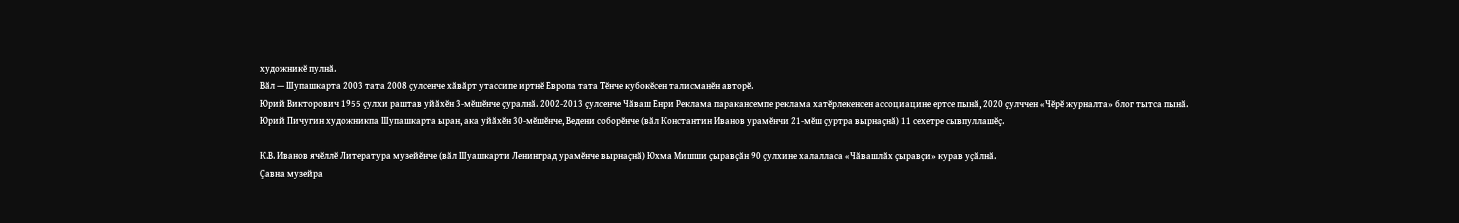художникӗ пулнӑ.
Вӑл — Шупашкарта 2003 тата 2008 ҫулсенче хӑвӑрт утассипе иртнӗ Европа тата Тӗнче кубокӗсен талисманӗн авторӗ.
Юрий Викторович 1955 ҫулхи раштав уйӑхӗн 3-мӗшӗнче ҫуралнӑ. 2002-2013 ҫулсенче Чӑваш Енри Реклама паракансемпе реклама хатӗрлекенсен ассоциацине ертсе пынӑ, 2020 ҫулччен «Чӗрӗ журналта» блог тытса пынӑ.
Юрий Пичугин художникпа Шупашкарта ыран, ака уйӑхӗн 30-мӗшӗнче, Ведени соборӗнче (вӑл Константин Иванов урамӗнчи 21-мӗш ҫуртра вырнаҫнӑ) 11 сехетре сывпуллашӗҫ.

К.В. Иванов ячӗллӗ Литература музейӗнче (вӑл Шуашкарти Ленинград урамӗнче вырнаҫнӑ) Юхма Мишши ҫыравҫӑн 90 ҫулхине халалласа «Чӑвашлӑх ҫыравҫи» курав уҫӑлнӑ.
Ҫавна музейра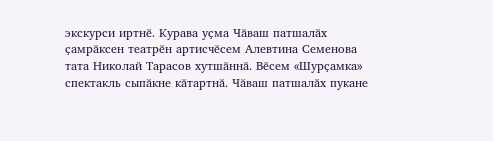экскурси иртнӗ. Курава уҫма Чӑваш патшалӑх ҫамрӑксен театрӗн артисчӗсем Алевтина Семенова тата Николай Тарасов хутшӑннӑ. Вӗсем «Шурҫамка» спектакль сыпӑкне кӑтартнӑ. Чӑваш патшалӑх пукане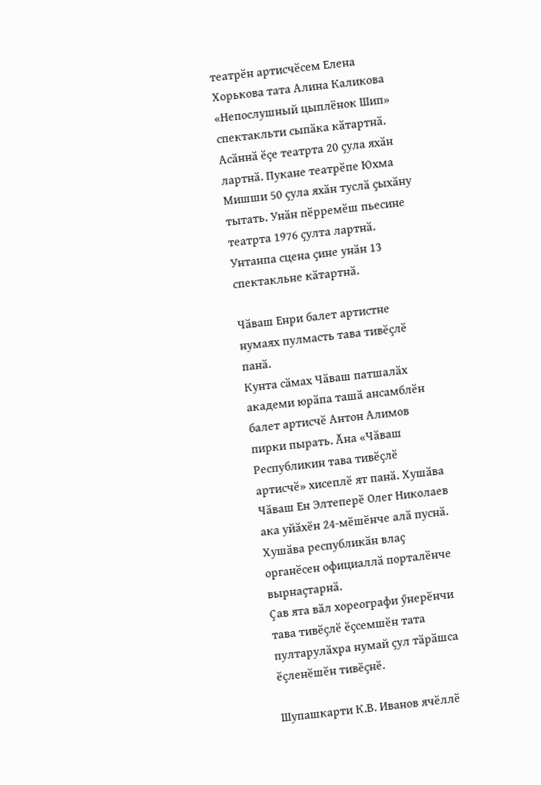театрӗн артисчӗсем Елена Хорькова тата Алина Каликова «Непослушный цыплёнок Шип» спектакльти сыпӑка кӑтартнӑ. Асӑннӑ ӗҫе театрта 20 ҫула яхӑн лартнӑ. Пукане театрӗпе Юхма Мишши 50 ҫула яхӑн туслӑ ҫыхӑну тытать. Унӑн пӗрремӗш пьесине театрта 1976 ҫулта лартнӑ. Унтанпа сцена ҫине унӑн 13 спектакльне кӑтартнӑ.

Чӑваш Енри балет артистне нумаях пулмасть тава тивӗҫлӗ панӑ.
Кунта сӑмах Чӑваш патшалӑх академи юрӑпа ташӑ ансамблӗн балет артисчӗ Антон Алимов пирки пырать. Ӑна «Чӑваш Республикин тава тивӗҫлӗ артисчӗ» хисеплӗ ят панӑ. Хушӑва Чӑваш Ен Элтеперӗ Олег Николаев ака уйӑхӗн 24-мӗшӗнче алӑ пуснӑ. Хушӑва республикӑн влаҫ органӗсен официаллӑ порталӗнче вырнаҫтарнӑ.
Ҫав ята вӑл хореографи ӳнерӗнчи тава тивӗҫлӗ ӗҫсемшӗн тата пултарулӑхра нумай ҫул тӑрӑшса ӗҫленӗшӗн тивӗҫнӗ.

Шупашкарти К.В. Иванов ячӗллӗ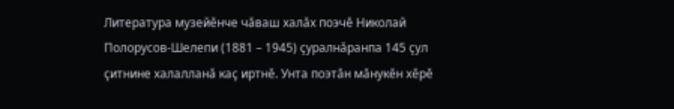Литература музейӗнче чӑваш халӑх поэчӗ Николай Полорусов-Шелепи (1881 – 1945) ҫуралнӑранпа 145 ҫул ҫитнине халалланӑ каҫ иртнӗ. Унта поэтӑн мӑнукӗн хӗрӗ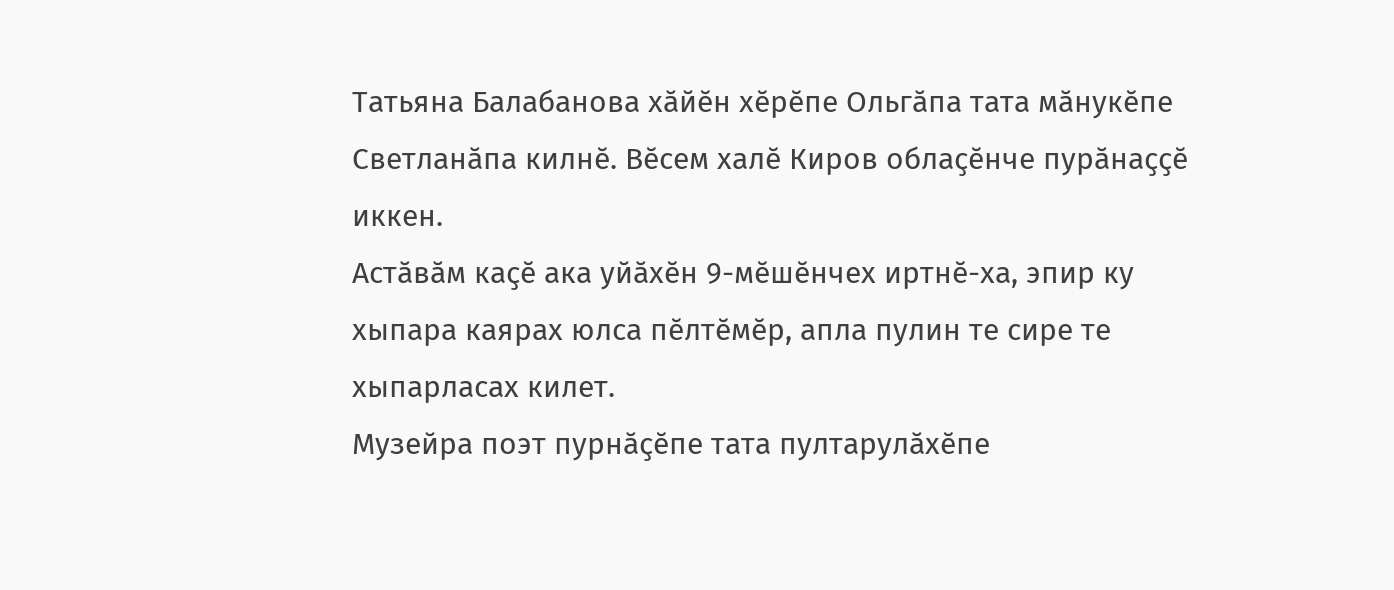Татьяна Балабанова хӑйӗн хӗрӗпе Ольгӑпа тата мӑнукӗпе Светланӑпа килнӗ. Вӗсем халӗ Киров облаҫӗнче пурӑнаҫҫӗ иккен.
Астӑвӑм каҫӗ ака уйӑхӗн 9-мӗшӗнчех иртнӗ-ха, эпир ку хыпара каярах юлса пӗлтӗмӗр, апла пулин те сире те хыпарласах килет.
Музейра поэт пурнӑҫӗпе тата пултарулӑхӗпе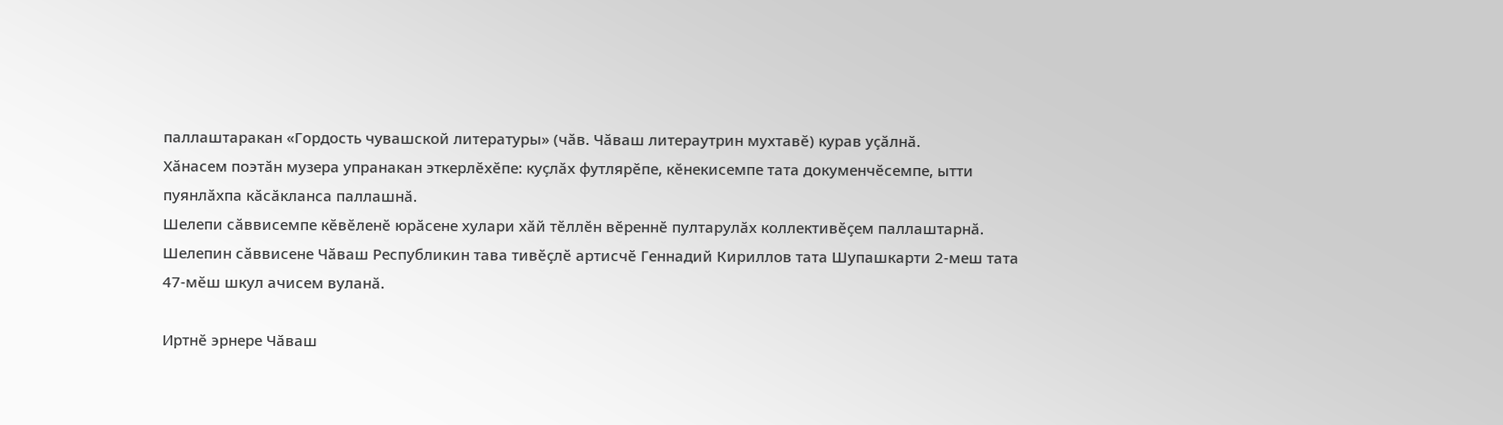паллаштаракан «Гордость чувашской литературы» (чӑв. Чӑваш литераутрин мухтавӗ) курав уҫӑлнӑ.
Хӑнасем поэтӑн музера упранакан эткерлӗхӗпе: куҫлӑх футлярӗпе, кӗнекисемпе тата докуменчӗсемпе, ытти пуянлӑхпа кӑсӑкланса паллашнӑ.
Шелепи сӑввисемпе кӗвӗленӗ юрӑсене хулари хӑй тӗллӗн вӗреннӗ пултарулӑх коллективӗҫем паллаштарнӑ. Шелепин сӑввисене Чӑваш Республикин тава тивӗҫлӗ артисчӗ Геннадий Кириллов тата Шупашкарти 2-меш тата 47-мӗш шкул ачисем вуланӑ.

Иртнӗ эрнере Чӑваш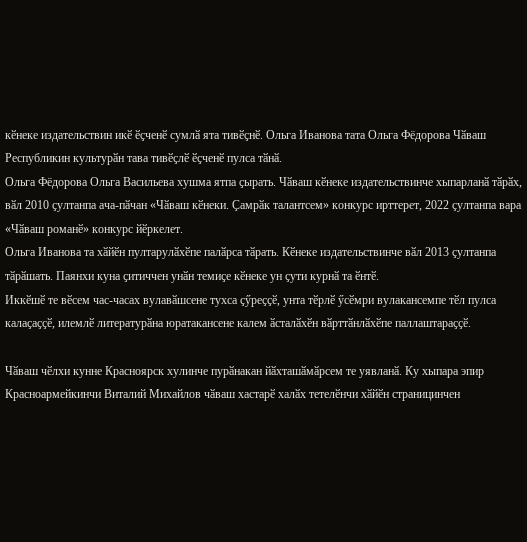кӗнеке издательствин икӗ ӗҫченӗ сумлӑ ята тивӗҫнӗ. Ольга Иванова тата Ольга Фёдорова Чӑваш Республикин культурӑн тава тивӗҫлӗ ӗҫченӗ пулса тӑнӑ.
Ольга Фёдорова Ольга Васильева хушма ятпа ҫырать. Чӑваш кӗнеке издательствинче хыпарланӑ тӑрӑх, вӑл 2010 ҫултанпа ача-пӑчан «Чӑваш кӗнеки. Ҫамрӑк талантсем» конкурс ирттерет, 2022 ҫултанпа вара «Чӑваш романӗ» конкурс йӗркелет.
Ольга Иванова та хӑйӗн пултарулӑхӗпе палӑрса тӑрать. Кӗнеке издательствинче вӑл 2013 ҫултанпа тӑрӑшать. Паянхи куна ҫитиччен унӑн темиҫе кӗнеке ун ҫути курнӑ та ӗнтӗ.
Иккӗшӗ те вӗсем час-часах вулавӑшсене тухса ҫӳреҫҫӗ, унта тӗрлӗ ӳсӗмри вулакансемпе тӗл пулса калаҫаҫҫӗ, илемлӗ литературӑна юратакансене калем ӑсталӑхӗн вӑрттӑнлӑхӗпе паллаштараҫҫӗ.

Чӑваш чӗлхи кунне Красноярск хулинче пурӑнакан йӑхташӑмӑрсем те уявланӑ. Ку хыпара эпир Красноармейкинчи Виталий Михайлов чӑваш хастарӗ халӑх тетелӗнчи хӑйӗн страницинчен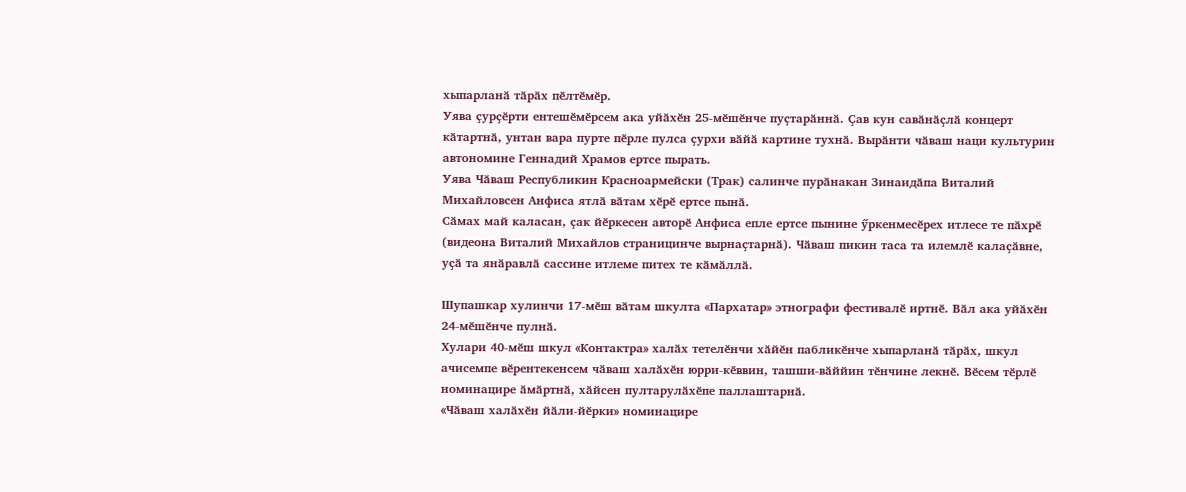хыпарланӑ тӑрӑх пӗлтӗмӗр.
Уява ҫурҫӗрти ентешӗмӗрсем ака уйӑхӗн 25-мӗшӗнче пуҫтарӑннӑ. Ҫав кун савӑнӑҫлӑ концерт кӑтартнӑ, унтан вара пурте пӗрле пулса ҫурхи вӑйӑ картине тухнӑ. Вырӑнти чӑваш наци культурин автономине Геннадий Храмов ертсе пырать.
Уява Чӑваш Республикин Красноармейски (Трак) салинче пурӑнакан Зинаидӑпа Виталий Михайловсен Анфиса ятлӑ вӑтам хӗрӗ ертсе пынӑ.
Сӑмах май каласан, ҫак йӗркесен авторӗ Анфиса епле ертсе пынине ӳркенмесӗрех итлесе те пӑхрӗ (видеона Виталий Михайлов страницинче вырнаҫтарнӑ). Чӑваш пикин таса та илемлӗ калаҫӑвне, уҫӑ та янӑравлӑ сассине итлеме питех те кӑмӑллӑ.

Шупашкар хулинчи 17-мӗш вӑтам шкулта «Пархатар» этнографи фестивалӗ иртнӗ. Вӑл ака уйӑхӗн 24-мӗшӗнче пулнӑ.
Хулари 40-мӗш шкул «Контактра» халӑх тетелӗнчи хӑйӗн пабликӗнче хыпарланӑ тӑрӑх, шкул ачисемпе вӗрентекенсем чӑваш халӑхӗн юрри-кӗввин, ташши-вӑййин тӗнчине лекнӗ. Вӗсем тӗрлӗ номинацире ӑмӑртнӑ, хӑйсен пултарулӑхӗпе паллаштарнӑ.
«Чӑваш халӑхӗн йӑли-йӗрки» номинацире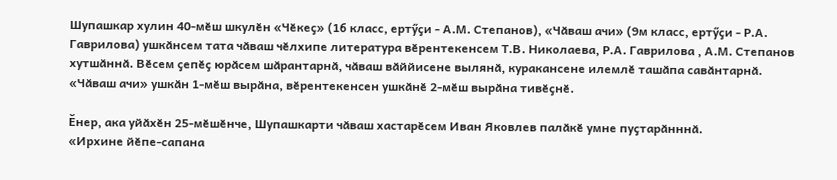Шупашкар хулин 40-мӗш шкулӗн «Чӗкеҫ» (1б класс, ертӳҫи - А.М. Степанов), «Чӑваш ачи» (9м класс, ертӳҫи - Р.А. Гаврилова) ушкӑнсем тата чӑваш чӗлхипе литература вӗрентекенсем Т.В. Николаева, Р.А. Гаврилова , А.М. Степанов хутшӑннӑ. Вӗсем ҫепӗҫ юрӑсем шӑрантарнӑ, чӑваш вӑййисене вылянӑ, куракансене илемлӗ ташӑпа савӑнтарнӑ.
«Чӑваш ачи» ушкӑн 1-мӗш вырӑна, вӗрентекенсен ушкӑнӗ 2-мӗш вырӑна тивӗҫнӗ.

Ӗнер, ака уйӑхӗн 25-мӗшӗнче, Шупашкарти чӑваш хастарӗсем Иван Яковлев палӑкӗ умне пуҫтарӑнннӑ.
«Ирхине йӗпе-сапана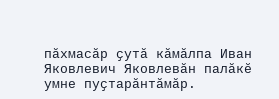пӑхмасӑр ҫутӑ кӑмӑлпа Иван Яковлевич Яковлевӑн палӑкӗ умне пуҫтарӑнтӑмӑр.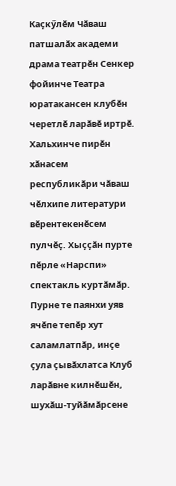Каҫкӳлӗм Чӑваш патшалӑх академи драма театрӗн Сенкер фойинче Театра юратакансен клубӗн черетлӗ ларӑвӗ иртрӗ.
Хальхинче пирӗн хӑнасем республикӑри чӑваш чӗлхипе литератури вӗрентекенӗсем пулчӗҫ. Хыҫҫӑн пурте пӗрле «Нарспи» спектакль куртӑмӑр.
Пурне те паянхи уяв ячӗпе тепӗр хут саламлатпӑр, инҫе ҫула ҫывӑхлатса Клуб ларӑвне килнӗшӗн, шухӑш-туйӑмӑрсене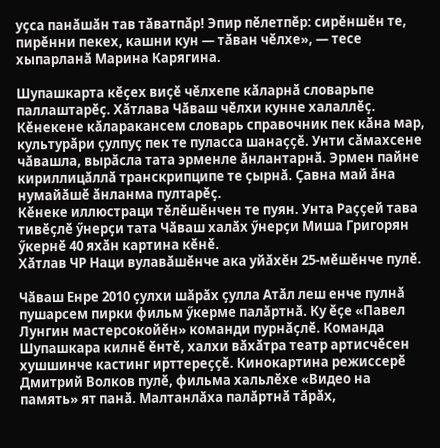уҫса панӑшӑн тав тӑватпӑр! Эпир пӗлетпӗр: сирӗншӗн те, пирӗнни пекех, кашни кун — тӑван чӗлхе», — тесе хыпарланӑ Марина Карягина.

Шупашкарта кӗҫех виҫӗ чӗлхепе кӑларнӑ словарьпе паллаштарӗҫ. Хӑтлава Чӑваш чӗлхи кунне халаллӗҫ.
Кӗнекене кӑларакансем словарь справочник пек кӑна мар, культурӑри ҫулпуҫ пек те пуласса шанаҫҫӗ. Унти сӑмахсене чӑвашла, вырӑсла тата эрменле ӑнлантарнӑ. Эрмен пайне кириллицӑллӑ транскрипципе те ҫырнӑ. Ҫавна май ӑна нумайӑшӗ ӑнланма пултарӗҫ.
Кӗнеке иллюстраци тӗлӗшӗнчен те пуян. Унта Раҫҫей тава тивӗҫлӗ ӳнерҫи тата Чӑваш халӑх ӳнерҫи Миша Григорян ӳкернӗ 40 яхӑн картина кӗнӗ.
Хӑтлав ЧР Наци вулавӑшӗнче ака уйӑхӗн 25-мӗшӗнче пулӗ.

Чӑваш Енре 2010 ҫулхи шӑрӑх ҫулла Атӑл леш енче пулнӑ пушарсем пирки фильм ӳкерме палӑртнӑ. Ку ӗҫе «Павел Лунгин мастерсокойӗн» команди пурнӑҫлӗ. Команда Шупашкара килнӗ ӗнтӗ, халхи вӑхӑтра театр артисчӗсен хушшинче кастинг ирттереҫҫӗ. Кинокартина режиссерӗ Дмитрий Волков пулӗ, фильма хальлӗхе «Видео на память» ят панӑ. Малтанлӑха палӑртнӑ тӑрӑх,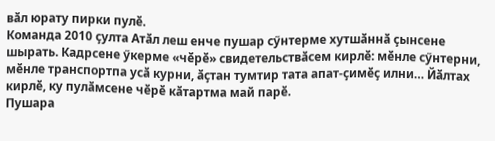вӑл юрату пирки пулӗ.
Команда 2010 ҫулта Атӑл леш енче пушар сӳнтерме хутшӑннӑ ҫынсене шырать. Кадрсене ӳкерме «чӗрӗ» свидетельствӑсем кирлӗ: мӗнле сӳнтерни, мӗнле транспортпа усӑ курни, ӑҫтан тумтир тата апат-ҫимӗҫ илни… Йӑлтах кирлӗ, ку пулӑмсене чӗрӗ кӑтартма май парӗ.
Пушара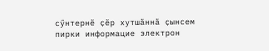сӳнтернӗ ҫӗр хутшӑннӑ ҫынсем пирки информацие электрон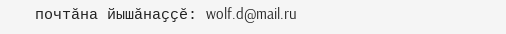почтӑна йышӑнаҫҫӗ: wolf.d@mail.ru